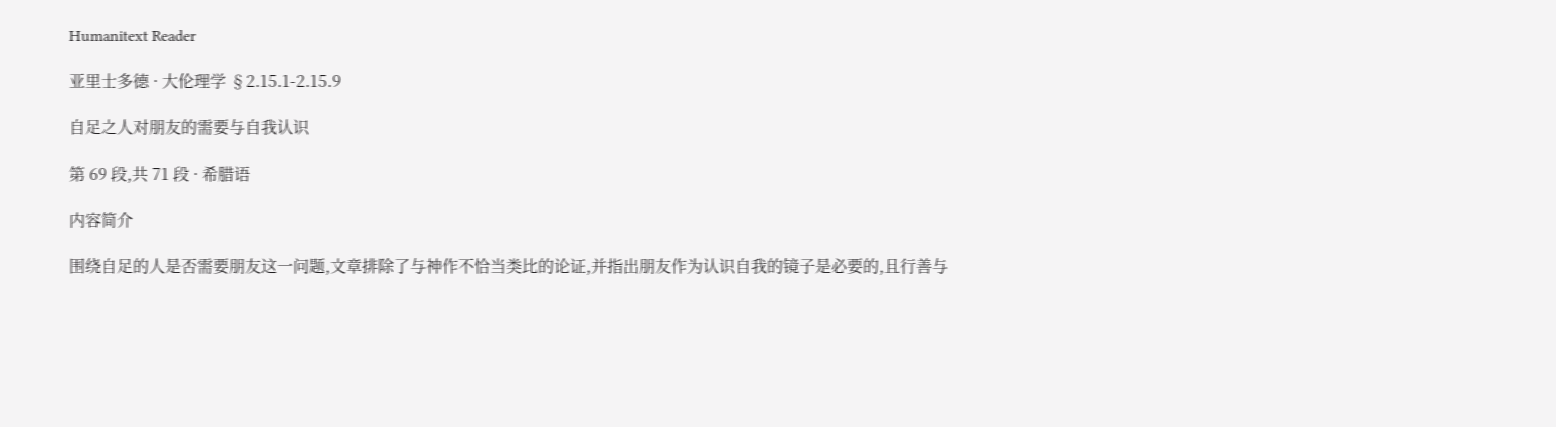Humanitext Reader

亚里士多德 · 大伦理学 §2.15.1-2.15.9

自足之人对朋友的需要与自我认识

第 69 段,共 71 段 · 希腊语

内容简介

围绕自足的人是否需要朋友这一问题,文章排除了与神作不恰当类比的论证,并指出朋友作为认识自我的镜子是必要的,且行善与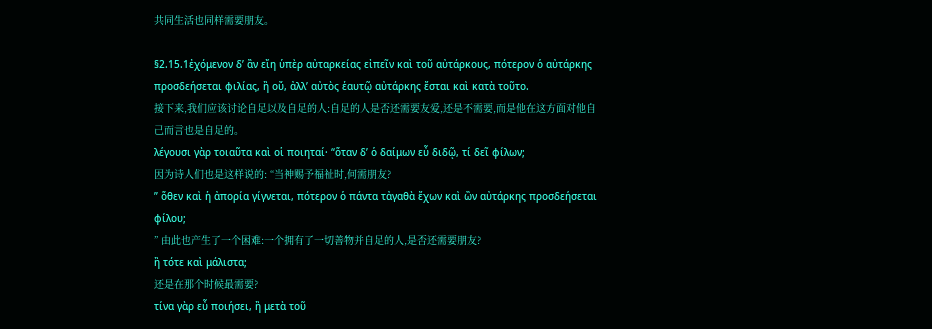共同生活也同样需要朋友。

§2.15.1ἐχόμενον δʼ ἂν εἴη ὑπὲρ αὐταρκείας εἰπεῖν καὶ τοῦ αὐτάρκους, πότερον ὁ αὐτάρκης προσδεήσεται φιλίας, ἢ οὔ, ἀλλʼ αὐτὸς ἑαυτῷ αὐτάρκης ἔσται καὶ κατὰ τοῦτο.
接下来,我们应该讨论自足以及自足的人:自足的人是否还需要友爱,还是不需要,而是他在这方面对他自己而言也是自足的。
λέγουσι γὰρ τοιαῦτα καὶ οἱ ποιηταί· “ὅταν δʼ ὁ δαίμων εὖ διδῷ, τί δεῖ φίλων;
因为诗人们也是这样说的: “当神赐予福祉时,何需朋友?
” ὅθεν καὶ ἡ ἀπορία γίγνεται, πότερον ὁ πάντα τἀγαθὰ ἔχων καὶ ὢν αὐτάρκης προσδεήσεται φίλου;
” 由此也产生了一个困难:一个拥有了一切善物并自足的人,是否还需要朋友?
ἢ τότε καὶ μάλιστα;
还是在那个时候最需要?
τίνα γὰρ εὖ ποιήσει, ἢ μετὰ τοῦ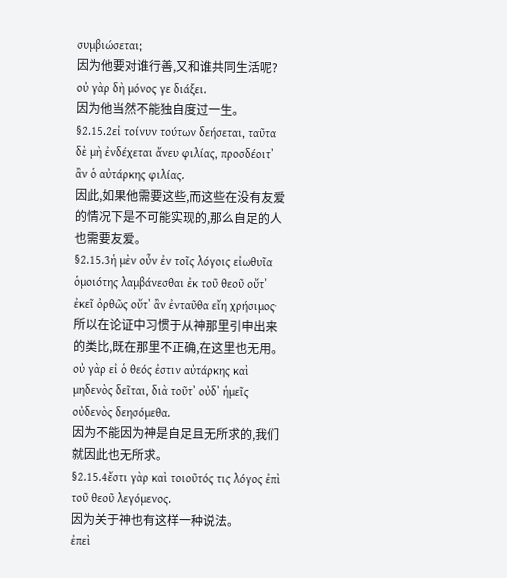συμβιώσεται;
因为他要对谁行善,又和谁共同生活呢?
οὐ γὰρ δὴ μόνος γε διάξει.
因为他当然不能独自度过一生。
§2.15.2εἰ τοίνυν τούτων δεήσεται, ταῦτα δὲ μὴ ἐνδέχεται ἄνευ φιλίας, προσδέοιτʼ ἂν ὁ αὐτάρκης φιλίας.
因此,如果他需要这些,而这些在没有友爱的情况下是不可能实现的,那么自足的人也需要友爱。
§2.15.3ἡ μὲν οὖν ἐν τοῖς λόγοις εἰωθυῖα ὁμοιότης λαμβάνεσθαι ἐκ τοῦ θεοῦ οὔτʼ ἐκεῖ ὀρθῶς οὔτʼ ἂν ἐνταῦθα εἴη χρήσιμος·
所以在论证中习惯于从神那里引申出来的类比,既在那里不正确,在这里也无用。
οὐ γὰρ εἰ ὁ θεός ἐστιν αὐτάρκης καὶ μηδενὸς δεῖται, διὰ τοῦτʼ οὐδʼ ἡμεῖς οὐδενὸς δεησόμεθα.
因为不能因为神是自足且无所求的,我们就因此也无所求。
§2.15.4ἔστι γὰρ καὶ τοιοῦτός τις λόγος ἐπὶ τοῦ θεοῦ λεγόμενος.
因为关于神也有这样一种说法。
ἐπεὶ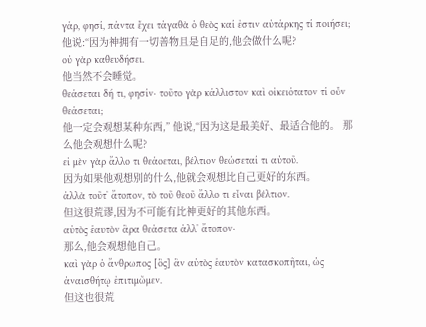γάρ, φησί, πάντα ἔχει τἀγαθὰ ὁ θεὸς καί ἐστιν αὐτάρκης τί ποιήσει;
他说:“因为神拥有一切善物且是自足的,他会做什么呢?
οὐ γὰρ καθευδήσει.
他当然不会睡觉。
θεάσεται δή τι, φησίν· τοῦτο γὰρ κάλλιστον καὶ οἰκειότατον τί οὖν θεάσεται;
他一定会观想某种东西,” 他说,“因为这是最美好、最适合他的。 那么他会观想什么呢?
εἰ μὲν γὰρ ἄλλο τι θεάοεται, βέλτιον θεώσεταί τι αὑτοῦ.
因为如果他观想别的什么,他就会观想比自己更好的东西。
ἀλλὰ τοῦτʼ ἄτοπον, τὸ τοῦ θεοῦ ἄλλο τι εἶναι βέλτιον.
但这很荒谬,因为不可能有比神更好的其他东西。
αὐτὸς ἑαυτὸν ἂρα θεάσετα ἀλλʼ ἄτοπον·
那么,他会观想他自己。
καὶ γὰρ ὁ ἄνθρωπος [ὃς] ἂν αὐτὸς ἑαυτὸν κατασκοπῆται, ὡς ἀναισθήτῳ ἐπιτιμῶμεν.
但这也很荒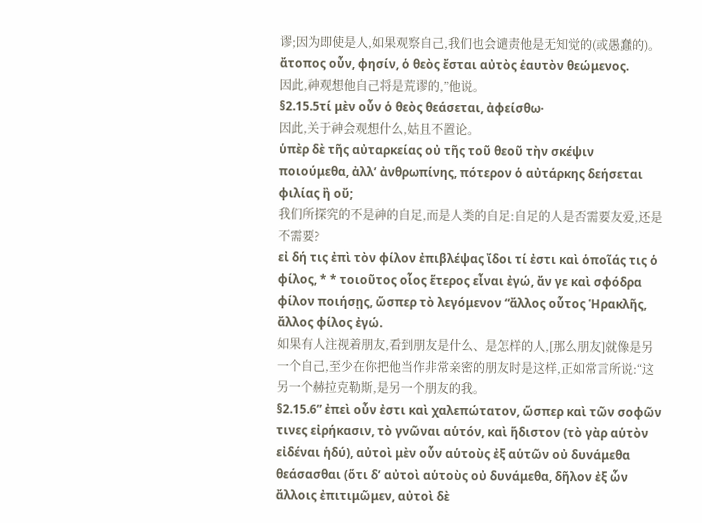谬;因为即使是人,如果观察自己,我们也会谴责他是无知觉的(或愚蠢的)。
ἄτοπος οὖν, φησίν, ὁ θεὸς ἔσται αὐτὸς ἑαυτὸν θεώμενος.
因此,神观想他自己将是荒谬的,”他说。
§2.15.5τί μὲν οὖν ὁ θεὸς θεάσεται, ἀφείσθω·
因此,关于神会观想什么,姑且不置论。
ὑπὲρ δὲ τῆς αὐταρκείας οὐ τῆς τοῦ θεοῦ τὴν σκέψιν ποιούμεθα, ἀλλʼ ἀνθρωπίνης, πότερον ὁ αὐτάρκης δεήσεται φιλίας ἢ οὔ;
我们所探究的不是神的自足,而是人类的自足:自足的人是否需要友爱,还是不需要?
εἰ δή τις ἐπὶ τὸν φίλον ἐπιβλέψας ἴδοι τί ἐστι καὶ ὁποῖάς τις ὁ φίλος, * * τοιοῦτος οἷος ἕτερος εἶναι ἐγώ, ἄν γε καὶ σφόδρα φίλον ποιήσῃς, ὥσπερ τὸ λεγόμενον “ἄλλος οὗτος Ἡρακλῆς, ἄλλος φίλος ἐγώ.
如果有人注视着朋友,看到朋友是什么、是怎样的人,[那么朋友]就像是另一个自己,至少在你把他当作非常亲密的朋友时是这样,正如常言所说:“这另一个赫拉克勒斯,是另一个朋友的我。
§2.15.6” ἐπεὶ οὖν ἐστι καὶ χαλεπώτατον, ὥσπερ καὶ τῶν σοφῶν τινες εἰρήκασιν, τὸ γνῶναι αὑτόν, καὶ ἥδιστον (τὸ γὰρ αὑτὸν εἰδέναι ἡδύ), αὐτοὶ μὲν οὖν αὑτοὺς ἐξ αὑτῶν οὐ δυνάμεθα θεάσασθαι (ὅτι δʼ αὐτοὶ αὑτοὺς οὐ δυνάμεθα, δῆλον ἐξ ὧν ἄλλοις ἐπιτιμῶμεν, αὐτοὶ δὲ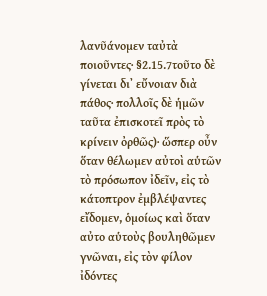λανῦάνομεν ταὐτὰ ποιοῦντες· §2.15.7τοῦτο δὲ γίνεται δι᾿ εὔνοιαν διὰ πάθος· πολλοῖς δὲ ἡμῶν ταῦτα ἐπισκοτεῖ πρὸς τὸ κρίνειν ὀρθῶς)· ὥσπερ οὖν ὅταν θέλωμεν αὐτοὶ αὑτῶν τὸ πρόσωπον ἰδεῖν, εἰς τὸ κάτοπτρον ἐμβλέψαντες εἴδομεν, ὁμοίως καὶ ὅταν αὐτο αὑτοὺς βουληθῶμεν γνῶναι, εἰς τὸν φίλον ἰδόντες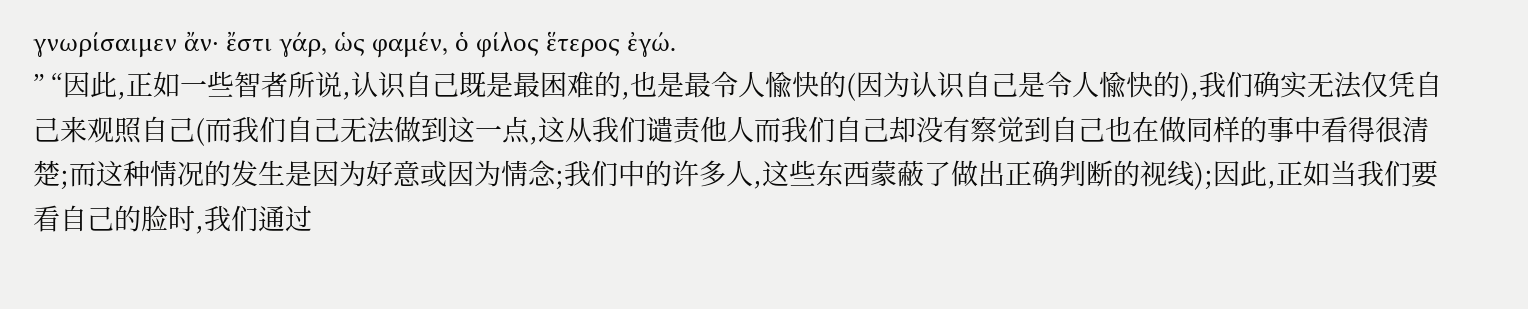γνωρίσαιμεν ἄν· ἔστι γάρ, ὡς φαμέν, ὁ φίλος ἕτερος ἐγώ.
” “因此,正如一些智者所说,认识自己既是最困难的,也是最令人愉快的(因为认识自己是令人愉快的),我们确实无法仅凭自己来观照自己(而我们自己无法做到这一点,这从我们谴责他人而我们自己却没有察觉到自己也在做同样的事中看得很清楚;而这种情况的发生是因为好意或因为情念;我们中的许多人,这些东西蒙蔽了做出正确判断的视线);因此,正如当我们要看自己的脸时,我们通过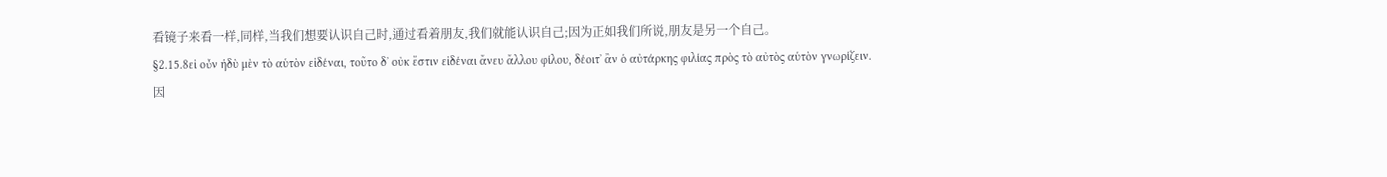看镜子来看一样,同样,当我们想要认识自己时,通过看着朋友,我们就能认识自己;因为正如我们所说,朋友是另一个自己。
§2.15.8εἰ οὖν ἡδὺ μὲν τὸ αὑτὸν εἰδέναι, τοῦτο δʼ οὐκ ἔστιν εἰδέναι ἄνευ ἄλλου φίλου, δέοιτʼ ἂν ὁ αὐτάρκης φιλίας πρὸς τὸ αὐτὸς αὑτὸν γνωρίζειν.
因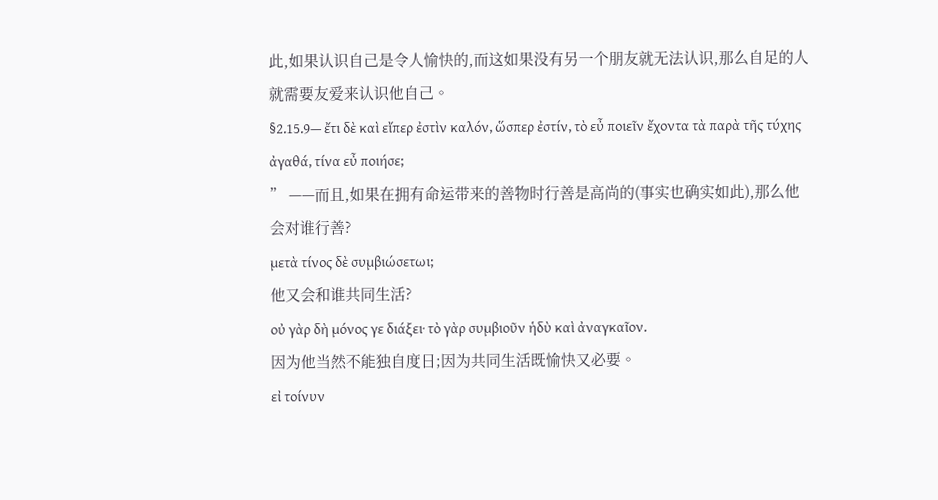此,如果认识自己是令人愉快的,而这如果没有另一个朋友就无法认识,那么自足的人就需要友爱来认识他自己。
§2.15.9— ἔτι δὲ καὶ εἴπερ ἐστὶν καλόν, ὥσπερ ἐστίν, τὸ εὖ ποιεῖν ἔχοντα τὰ παρὰ τῆς τύχης ἀγαθά, τίνα εὖ ποιήσε;
” ——而且,如果在拥有命运带来的善物时行善是高尚的(事实也确实如此),那么他会对谁行善?
μετὰ τίνος δὲ συμβιώσετωι;
他又会和谁共同生活?
οὐ γὰρ δὴ μόνος γε διάξει· τὸ γὰρ συμβιοῦν ἡδὺ καὶ ἀναγκαῖον.
因为他当然不能独自度日;因为共同生活既愉快又必要。
εἰ τοίνυν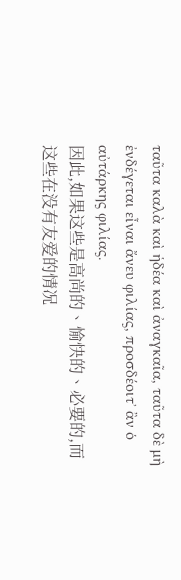ταῦτα καλὰ καὶ ἡδέα καὶ ἀναγκαῖα, ταῦτα δὲ μὴ ἐνδέγεται εἶναι ἄνευ φιλίας, προσδέοιτʼ ἂν ὁ αὐτάρκης φιλίας.
因此,如果这些是高尚的、愉快的、必要的,而这些在没有友爱的情况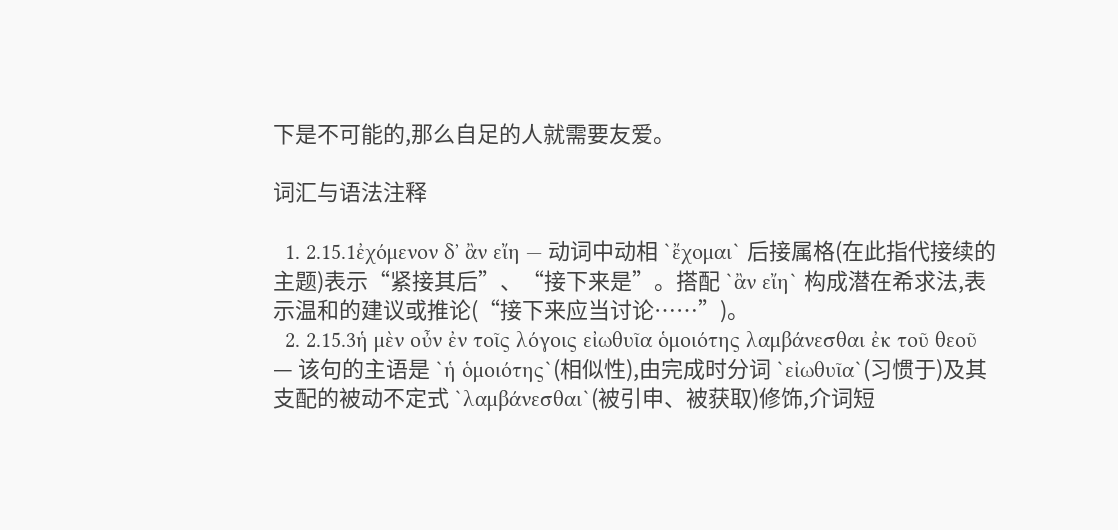下是不可能的,那么自足的人就需要友爱。

词汇与语法注释

  1. 2.15.1ἐχόμενον δʼ ἂν εἴη — 动词中动相 `ἔχομαι` 后接属格(在此指代接续的主题)表示“紧接其后”、“接下来是”。搭配 `ἂν εἴη` 构成潜在希求法,表示温和的建议或推论(“接下来应当讨论……”)。
  2. 2.15.3ἡ μὲν οὖν ἐν τοῖς λόγοις εἰωθυῖα ὁμοιότης λαμβάνεσθαι ἐκ τοῦ θεοῦ — 该句的主语是 `ἡ ὁμοιότης`(相似性),由完成时分词 `εἰωθυῖα`(习惯于)及其支配的被动不定式 `λαμβάνεσθαι`(被引申、被获取)修饰,介词短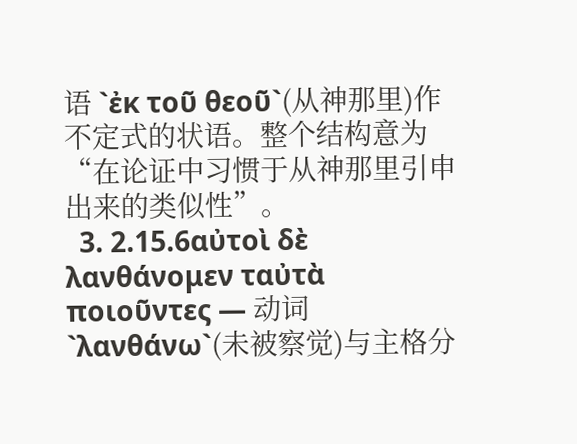语 `ἐκ τοῦ θεοῦ`(从神那里)作不定式的状语。整个结构意为“在论证中习惯于从神那里引申出来的类似性”。
  3. 2.15.6αὐτοὶ δὲ λανθάνομεν ταὐτὰ ποιοῦντες — 动词 `λανθάνω`(未被察觉)与主格分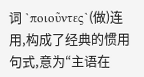词 `ποιοῦντες`(做)连用,构成了经典的惯用句式,意为“主语在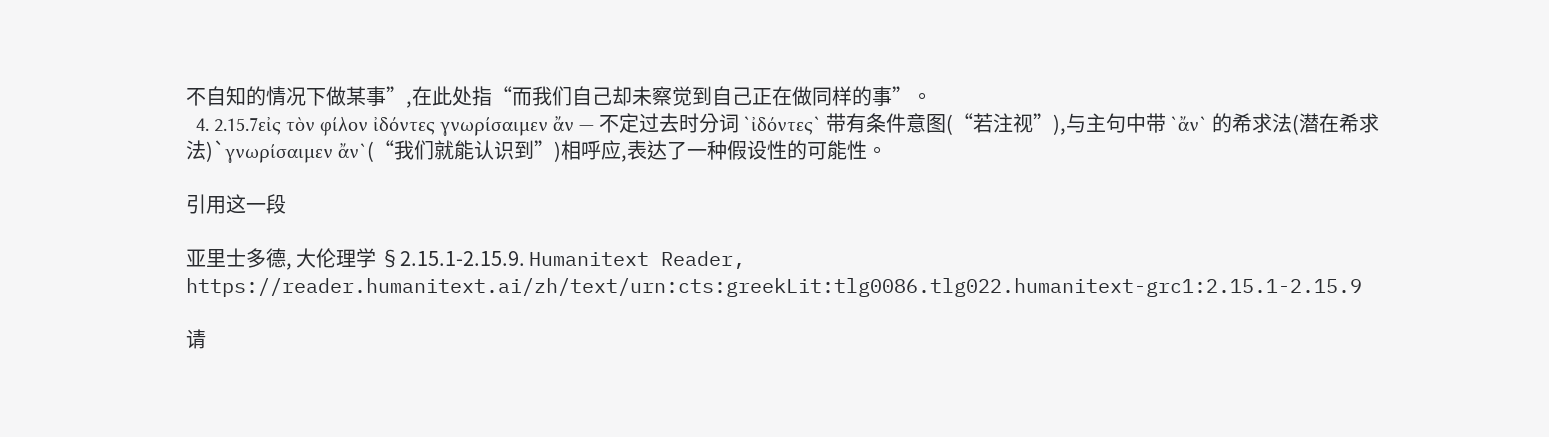不自知的情况下做某事”,在此处指“而我们自己却未察觉到自己正在做同样的事”。
  4. 2.15.7εἰς τὸν φίλον ἰδόντες γνωρίσαιμεν ἄν — 不定过去时分词 `ἰδόντες` 带有条件意图(“若注视”),与主句中带 `ἄν` 的希求法(潜在希求法)`γνωρίσαιμεν ἄν`(“我们就能认识到”)相呼应,表达了一种假设性的可能性。

引用这一段

亚里士多德, 大伦理学 §2.15.1-2.15.9. Humanitext Reader, https://reader.humanitext.ai/zh/text/urn:cts:greekLit:tlg0086.tlg022.humanitext-grc1:2.15.1-2.15.9

请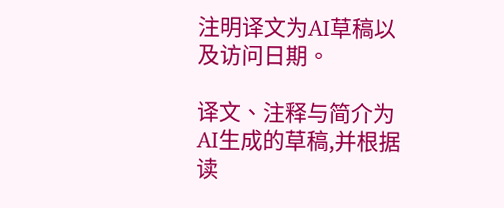注明译文为AI草稿以及访问日期。

译文、注释与简介为AI生成的草稿,并根据读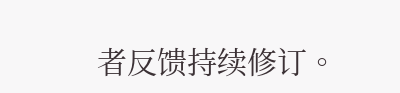者反馈持续修订。